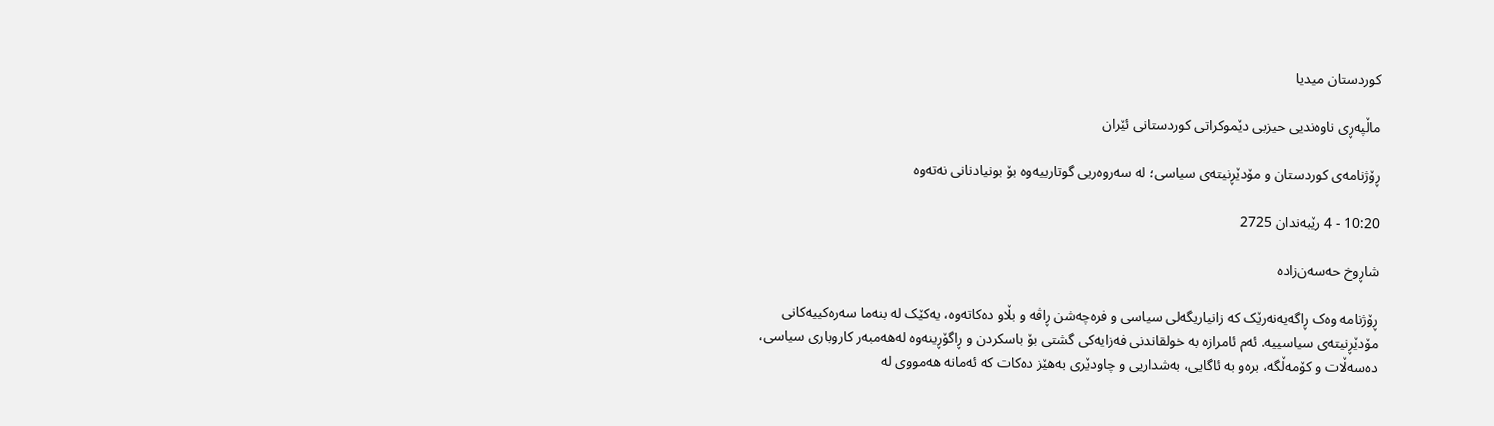کوردستان میدیا

ماڵپەڕی ناوەندیی حیزبی دێموکراتی کوردستانی ئێران

ڕۆژنامەی کوردستان و مۆدێڕنیتەی سیاسی؛ لە سەروەریی گوتارییەوە بۆ بونیادنانی نەتەوە

10:20 - 4 رێبەندان 2725

شاڕوخ حەسەن‌زادە

ڕۆژنامە وەک ڕاگەیەنەرێک کە زانیاریگەلی سیاسی و فرەچەشن ڕاڤە و بڵاو دەکاتەوە، یەکێک لە بنەما سەرەکییەکانی مۆدێڕنیتەی سیاسییە. ئەم ئامرازە بە خولقاندنی فەزایەکی گشتی بۆ باسکردن و ڕاگۆڕینەوە لەهەمبەر کاروباری سیاسی، دەسەڵات و کۆمەڵگە، برەو بە ئاگایی، بەشداریی و چاودێری بەهێز دەکات کە ئەمانە هەمووی لە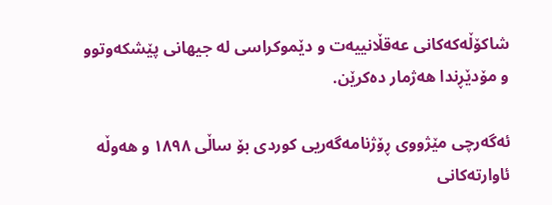شاکۆڵەکەکانی عەقڵانییەت و دێموکراسی لە جیهانی پێشکەوتوو و مۆدێڕندا هەژمار دەکرێن.

ئەگەرچی مێژووی ڕۆژنامەگەریی کوردی بۆ ساڵی ١٨٩٨ و هەوڵە ئاوارتەکانی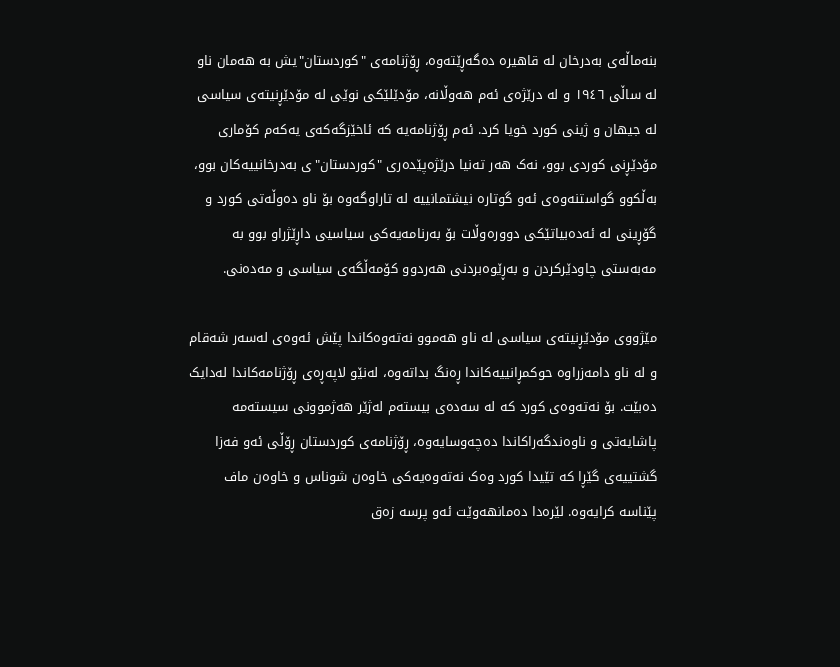بنەماڵەی بەدرخان لە قاهیرە دەگەڕێتەوە، ڕۆژنامەی "کوردستان"یش بە هەمان ناو لە ساڵی ١٩٤٦ و لە درێژەی ئەم هەوڵانە، مۆدێلێکی نوێی لە مۆدێڕنیتەی سیاسی لە جیهان و ژینی کورد خویا کرد. ئەم ڕۆژنامەیە کە ئاخێزگەکەی یەکەم کۆماری مۆدێڕنی کوردی بوو، نەک هەر تەنیا درێژەپێدەری "کوردستان"ی بەدرخانییەکان بوو، بەڵکوو گواستنەوەی ئەو گوتارە نیشتمانییە لە تاراوگەوە بۆ ناو دەوڵەتی کورد و گۆڕینی لە ئەدەبیاتێکی دوورەوڵات بۆ بەرنامەیەکی سیاسیی داڕێژراو بوو بە مەبەستی چاودێرکردن و بەڕێوەبردنی هەردوو کۆمەڵگەی سیاسی و مەدەنی.

مێژووی مۆدێڕنیتەی سیاسی لە ناو هەموو نەتەوەکاندا پێش ئەوەی لەسەر شەقام و لە ناو دامەزراوە حوکمڕانییەکاندا ڕەنگ بداتەوە، لەنێو لاپەڕەی ڕۆژنامەکاندا لەدایک دەبێت. بۆ نەتەوەی کورد کە لە سەدەی بیستەم لەژێر هەژموونی سیستەمە پاشایەتی و ناوەندگەراکاندا دەچەوسایەوە، ڕۆژنامەی کوردستان ڕۆڵی ئەو فەزا گشتییەی گێڕا کە تێیدا کورد وەک نەتەوەیەکی خاوەن شوناس و خاوەن ماف پێناسە کرایەوە. لێرەدا دەمانهەوێت ئەو پرسە زەق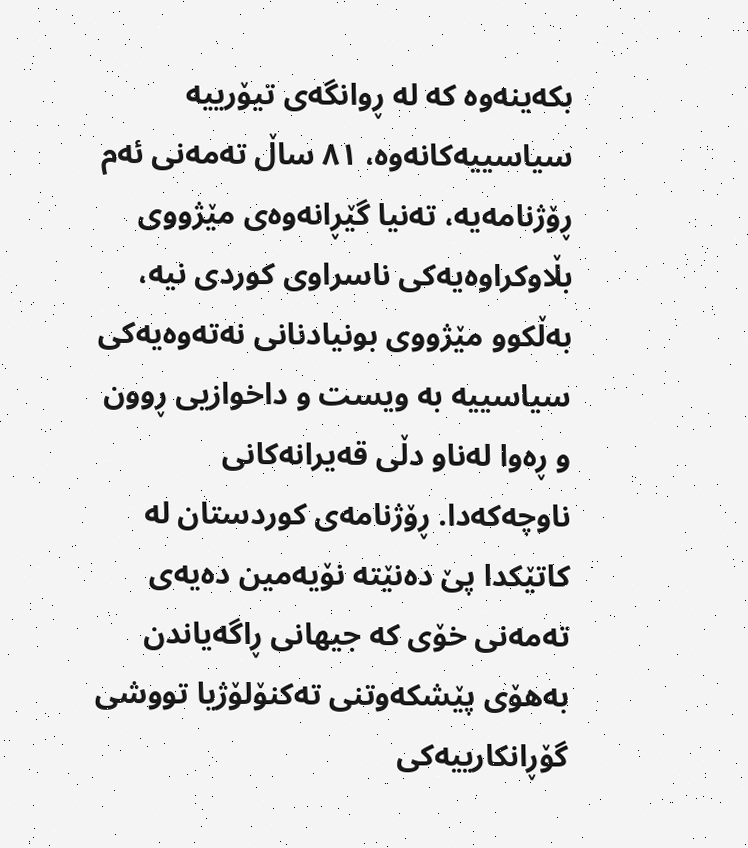بکەینەوە کە لە ڕوانگەی تیۆرییە سیاسییەکانەوە، ٨١ ساڵ تەمەنی ئەم ڕۆژنامەیە، تەنیا گێڕانەوەی مێژووی بڵاوکراوەیەکی ناسراوی کوردی نیە، بەڵکوو مێژووی بونیادنانی نەتەوەیەکی سیاسییە بە ویست و داخوازیی ڕوون و ڕەوا لەناو دڵی قەیرانەکانی ناوچەکەدا. ڕۆژنامەی کوردستان لە کاتێکدا پێ دەنێتە نۆیەمین دەیەی تەمەنی خۆی کە جیهانی ڕاگەیاندن بەهۆی پێشکەوتنی تەکنۆلۆژیا تووشی گۆڕانکارییەکی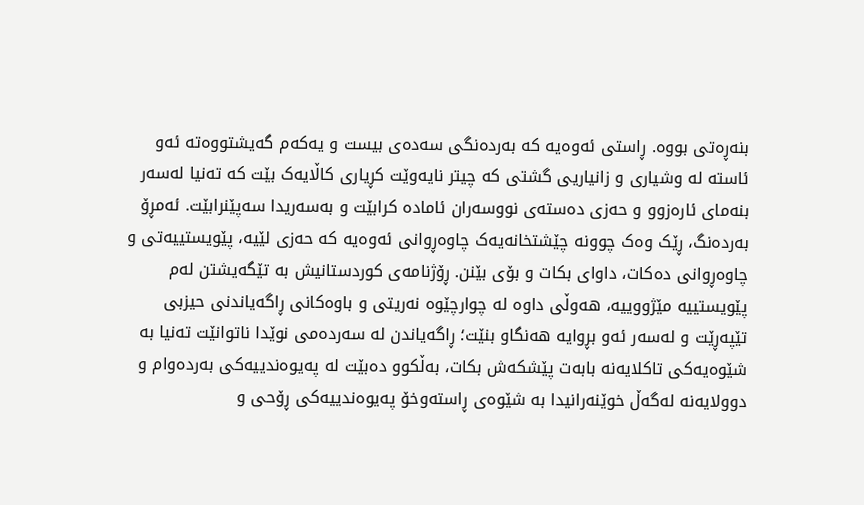بنەڕەتی بووە. ڕاستی ئەوەیە کە بەردەنگی سەدەی بیست و یەکەم گەیشتووەتە ئەو ئاستە لە وشیاری و زانیاریی گشتی کە چیتر نایەوێت کڕیاری کاڵایەک بێت کە تەنیا لەسەر بنەمای ئارەزوو و حەزی دەستەی نووسەران ئامادە کرابێت و بەسەریدا سەپێنرابێت. ئەمڕۆ بەردەنگ، ڕێک وەک چوونە چێشتخانەیەک چاوەڕوانی ئەوەیە کە حەزی لێیە، پێویستییەتی و چاوەڕوانی دەکات، داوای بکات و بۆی بێنن. ڕۆژنامەی کوردستانیش بە تێگەیشتن لەم پێویستییە مێژووییە، هەوڵی داوە لە چوارچێوە نەریتی و باوەکانی ڕاگەیاندنی حیزبی تێپەڕێت و لەسەر ئەو بڕوایە هەنگاو بنێت؛ ڕاگەیاندن لە سەردەمی نوێدا ناتوانێت تەنیا بە شێوەیەکی تاکلایەنە بابەت پێشکەش بکات، بەڵکوو دەبێت لە پەیوەندییەکی بەردەوام و دوولایەنە لەگەڵ خوێنەرانیدا بە شێوەی ڕاستەوخۆ پەیوەندییەکی ڕۆحی و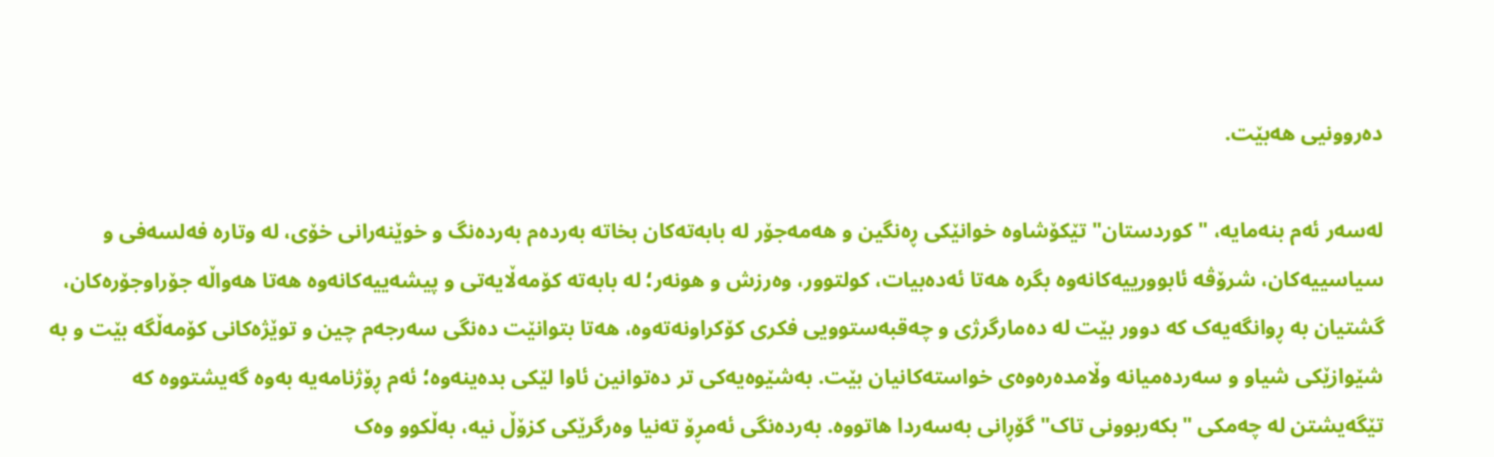دەروونیی هەبێت.

لەسەر ئەم بنەمایە، "کوردستان" تێکۆشاوە خوانێکی ڕەنگین و هەمەجۆر لە بابەتەکان بخاتە بەردەم بەردەنگ و خوێنەرانی خۆی، لە وتارە فەلسەفی و سیاسییەکان، شرۆڤە ئابوورییەکانەوە بگرە هەتا ئەدەبیات، کولتوور، وەرزش و هونەر؛ لە بابەتە کۆمەڵایەتی و پیشەییەکانەوە هەتا هەواڵە جۆراوجۆرەکان، گشتیان بە ڕوانگەیەک کە دوور بێت لە دەمارگرژی و چەقبەستوویی فکری کۆکراونەتەوە، هەتا بتوانێت دەنگی سەرجەم چین و توێژەکانی کۆمەڵگە بێت و بە شێوازێکی شیاو و سەردەمیانە وڵامدەرەوەی خواستەکانیان بێت. بەشێوەیەکی تر دەتوانین ئاوا لێکی بدەینەوە؛ ئەم ڕۆژنامەیە بەوە گەیشتووە کە تێگەیشتن لە چەمکی "بکەربوونی تاک" گۆڕانی بەسەردا هاتووە. بەردەنگی ئەمڕۆ تەنیا وەرگرێکی کزۆڵ نیە، بەڵکوو وەک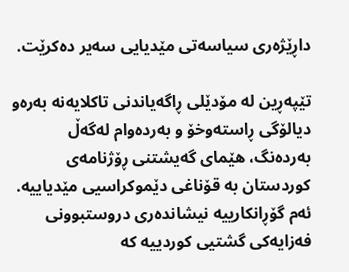داڕێژەری سیاسەتی مێدیایی سەیر دەکرێت.

تێپەڕین لە مۆدێلی ڕاگەیاندنی تاکلایەنە بەرەو دیالۆگی ڕاستەوخۆ و بەردەوام لەگەڵ بەردەنگ، هێمای گەیشتنی ڕۆژنامەی کوردستان بە قۆناغی دێموکراسیی مێدیاییە. ئەم گۆڕانکارییە نیشاندەری دروستبوونی فەزایەکی گشتیی کوردییە کە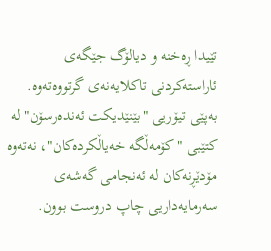تێیدا ڕەخنە و دیالۆگ جێگەی ئاراستەکردنی تاکلایەنەی گرتووەتەوە. بەپێی تیۆریی "بێنێدیکت ئەندەرسۆن" لە کتێبی "کۆمەڵگە خەیاڵکردەکان"، نەتەوە مۆدێڕنەکان لە ئەنجامی گەشەی سەرمایەداریی چاپ دروست بوون.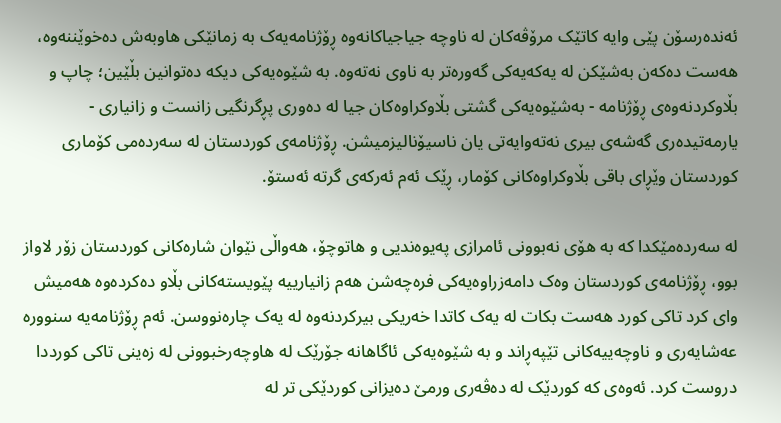ئەندەرسۆن پێی وایە کاتێک مرۆڤەکان لە ناوچە جیاجیاکانەوە ڕۆژنامەیەک بە زمانێکی هاوبەش دەخوێننەوە، هەست دەکەن بەشێکن لە یەکەیەکی گەورەتر بە ناوی نەتەوە. بە شێوەیەکی دیکە دەتوانین بڵێین؛ چاپ و بڵاوکردنەوەی ڕۆژنامە - بەشێوەیەکی گشتی بڵاوکراوەکان جیا لە دەوری پڕگرنگیی زانست و زانیاری - یارمەتیدەری گەشەی بیری نەتەوایەتی یان ناسیۆنالیزمیشن. ڕۆژنامەی کوردستان لە سەردەمی کۆماری کوردستان وێڕای باقی بڵاوکراوەکانی کۆمار، ڕێک ئەم ئەرکەی گرتە ئەستۆ.

لە سەردەمێکدا کە بە هۆی نەبوونی ئامرازی پەیوەندیی و هاتوچۆ، هەواڵی نێوان شارەکانی کوردستان زۆر لاواز بوو، ڕۆژنامەی کوردستان وەک دامەزراوەیەکی فرەچەشن هەم زانیارییە پێویستەکانی بڵاو دەکردەوە هەمیش وای کرد تاکی کورد هەست بکات لە یەک کاتدا خەریکی بیرکردنەوە لە یەک چارەنووسن. ئەم ڕۆژنامەیە سنوورە عەشایەری و ناوچەییەکانی تێپەڕاند و بە شێوەیەکی ئاگاهانە جۆرێک لە هاوچەرخبوونی لە زەینی تاکی کورددا دروست کرد. ئەوەی کە کوردێک لە دەڤەری ورمێ دەیزانی کوردێکی تر لە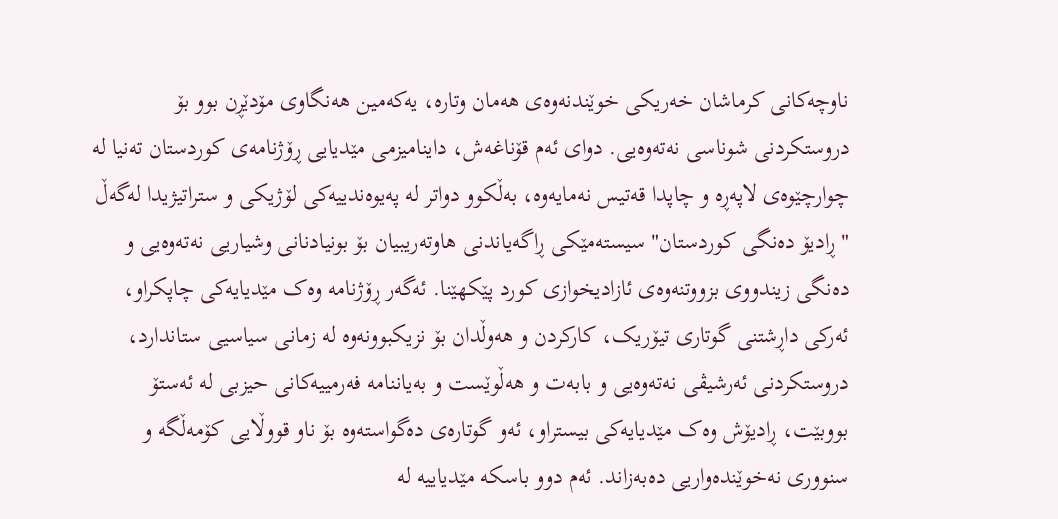ناوچەکانی کرماشان خەریکی خوێندنەوەی هەمان وتارە، یەکەمین هەنگاوی مۆدێڕن بوو بۆ دروستکردنی شوناسی نەتەوەیی. دوای ئەم قۆناغەش، داینامیزمی مێدیایی ڕۆژنامەی کوردستان تەنیا لە چوارچێوەی لاپەڕە و چاپدا قەتیس نەمایەوە، بەڵکوو دواتر لە پەیوەندییەکی لۆژیکی و ستراتیژیدا لەگەڵ "ڕادیۆ دەنگی کوردستان" سیستەمێکی ڕاگەیاندنی هاوتەریبیان بۆ بونیادنانی وشیاریی نەتەوەیی و دەنگی زیندووی بزووتنەوەی ئازادیخوازی کورد پێکهێنا. ئەگەر ڕۆژنامە وەک مێدیایەکی چاپکراو، ئەرکی داڕشتنی گوتاری تیۆریک، کارکردن و هەوڵدان بۆ نزیکبوونەوە لە زمانی سیاسیی ستاندارد، دروستکردنی ئەرشیڤی نەتەوەیی و بابەت و هەڵوێست و بەیاننامە فەرمییەکانی حیزبی لە ئەستۆ بووبێت، ڕادیۆش وەک مێدیایەکی بیستراو، ئەو گوتارەی دەگواستەوە بۆ ناو قووڵایی کۆمەڵگە و سنووری نەخوێندەواریی دەبەزاند. ئەم دوو باسکە مێدیاییە لە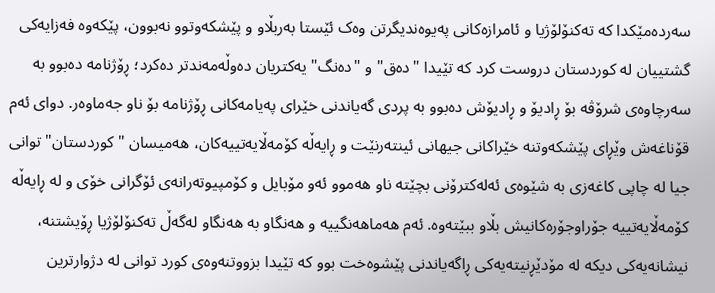سەردەمێکدا کە تەکنۆلۆژیا و ئامرازەکانی پەیوەندیگرتن وەک ئێستا بەربڵاو و پێشکەوتوو نەبوون، پێکەوە فەزایەکی گشتییان لە کوردستان دروست کرد کە تێیدا "دەق" و "دەنگ" یەکتریان دەوڵەمەندتر دەکرد؛ ڕۆژنامە دەبوو بە سەرچاوەی شرۆڤە بۆ ڕادیۆ و ڕادیۆش دەبوو بە پردی گەیاندنی خێرای پەیامەکانی ڕۆژنامە بۆ ناو جەماوەر. دوای ئەم قۆناغەش وێڕای پێشکەوتنە خێراکانی جیهانی ئینتەرنێت و ڕایەڵە کۆمەڵایەتییەکان، هەمیسان "کوردستان" توانی جیا لە چاپی کاغەزی بە شێوەی ئەلەکترۆنی بچێتە ناو هەموو ئەو مۆبایل و کۆمپیوتەرانەی ئۆگرانی خۆی و لە ڕایەڵە کۆمەڵایەتییە جۆراوجۆرەکانیش بڵاو ببێتەوە. ئەم هەماهەنگییە و هەنگاو بە هەنگاو لەگەڵ تەکنۆلۆژیا ڕۆیشتنە، نیشانەیەکی دیکە لە مۆدێڕنیتەیەکی ڕاگەیاندنی پێشوەخت بوو کە تێیدا بزووتنەوەی کورد توانی لە دژوارترین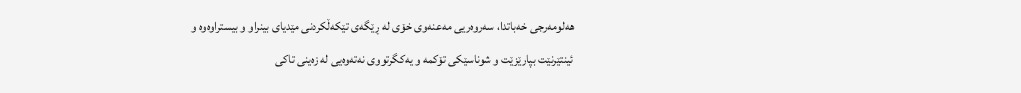هەلومەرجی خەباتدا، سەروەریی مەعنەوی خۆی لە ڕێگەی تێکەڵکردنی مێدیای بینراو و بیستراوەوە و ئینتێرنێت بپارێزێت و شوناسێکی تۆکمە و یەکگرتووی نەتەوەیی لە زەینی تاکی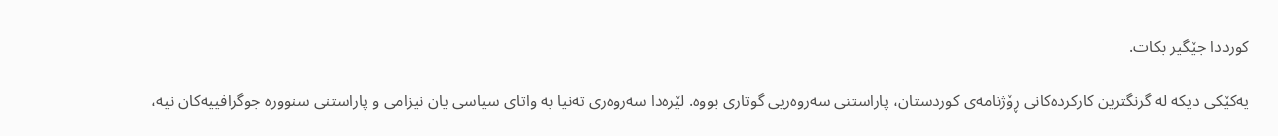کورددا جێگیر بکات.

یەکێکی دیکە لە گرنگترین کارکردەکانی ڕۆژنامەی کوردستان، پاراستنی سەروەریی گوتاری بووە. لێرەدا سەروەری تەنیا بە واتای سیاسی یان نیزامی و پاراستنی سنوورە جوگرافییەکان نیە،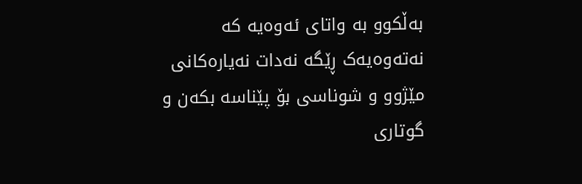بەڵکوو بە واتای ئەوەیە کە نەتەوەیەک ڕێگە نەدات نەیارەکانی مێژوو و شوناسی بۆ پێناسە بکەن و گوتاری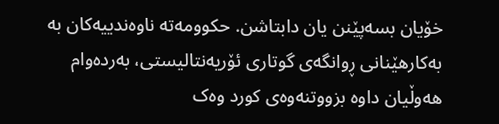خۆیان بسەپێنن یان دابتاشن. حکوومەتە ناوەندییەکان بە بەکارهێنانی ڕوانگەی گوتاری ئۆریەنتالیستی، بەردەوام هەوڵیان داوە بزووتنەوەی کورد وەک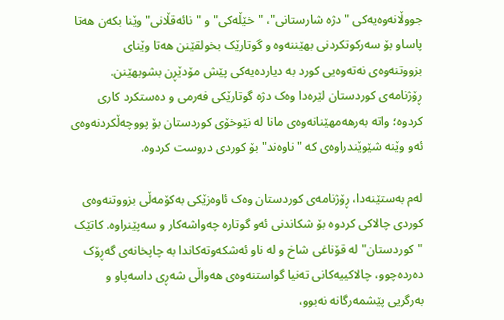جووڵانەوەیەکی "دژە شارستانی"، "خێڵەکی" و "نائەقڵانی" وێنا بکەن هەتا پاساو بۆ سەرکوتکردنی بهێننەوە و گوتارێک بخولقێنن هەتا وێنای بزووتنەوەی نەتەوەیی کورد بە دیاردەیەکی پێش مۆدێڕن بشوبهێنن. ڕۆژنامەی کوردستان لێرەدا وەک دژە گوتارێکی فەرمی و دەستکرد کاری کردوە؛ واتە بەرهەمهێنانەوەی مانا لە نێوخۆی کوردستان بۆ پووچەڵکردنەوەی ئەو وێنە شێوێندراوەی کە "ناوەند" بۆ کوردی دروست کردوە.

لەم بەستێنەدا، ڕۆژنامەی کوردستان وەک ئاوەزێکی بەکۆمەڵی بزووتنەوەی کوردی چالاکی کردوە بۆ شکاندنی ئەو گوتارە چەواشەکار و سەپێنراوە. کاتێک "کوردستان" لە قۆناغی شاخ و لە ناو ئەشکەوتەکاندا بە چاپخانەی گەڕۆک دەردەچوو، چالاکییەکانی تەنیا گواستنەوەی هەواڵی شەڕی داسەپاو و بەرگریی پێشمەرگانە نەبوو،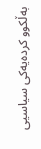بەڵکوو کردەیەکی سیاسیی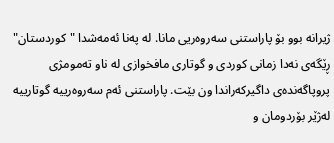ژیرانە بوو بۆ پاراستنی سەروەریی مانا. لە پەنا ئەمەشدا "کوردستان" ڕێگەی نەدا زمانی کوردی و گوتاری مافخوازی لە ناو تەمومژی پروپاگەندەی داگیرکەراندا ون بێت. پاراستنی ئەم سەروەرییە گوتارییە لەژێر بۆردومان و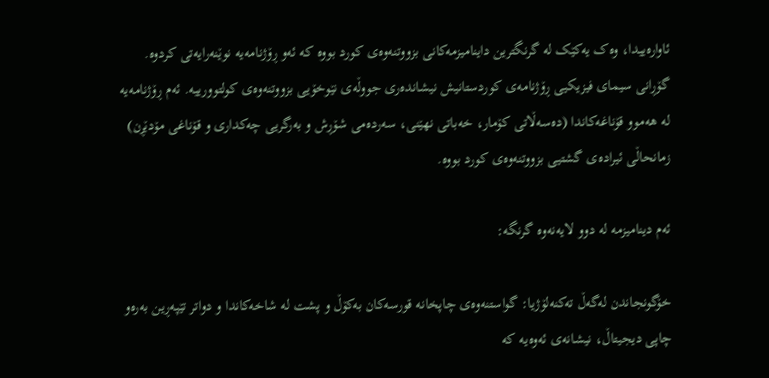ئاوارەییدا، وەک یەکێک لە گرنگترین داینامیزمەکانی بزووتنەوەی کورد بووە کە ئەو ڕۆژنامەیە نوێنەرایەتی کردوە. گۆڕانی سیمای فیزیکیی ڕۆژنامەی کوردستانیش نیشاندەری جووڵەی نێوخۆیی بزووتنەوەی کولتوورییە. ئەم ڕۆژنامەیە لە هەموو قۆناغەکاندا (دەسەڵاتی کۆمار، خەباتی نهێنی، سەردەمی شۆڕش و بەرگریی چەکداری و قۆناغی مۆدێڕن) زمانحاڵی ئیرادەی گشتیی بزووتنەوەی کورد بووە.

ئەم دینامیزمە لە دوو لایەنەوە گرنگە:

خۆگونجاندن لەگەڵ تەکنەلۆژیا: گواستنەوەی چاپخانە قورسەکان بەکۆڵ و پشت لە شاخەکاندا و دواتر تێپەڕین بەرەو چاپی دیجیتاڵ، نیشانەی ئەوەیە کە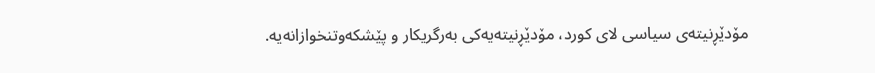مۆدێڕنیتەی سیاسی لای کورد، مۆدێڕنیتەیەکی بەرگریکار و پێشکەوتنخوازانەیە.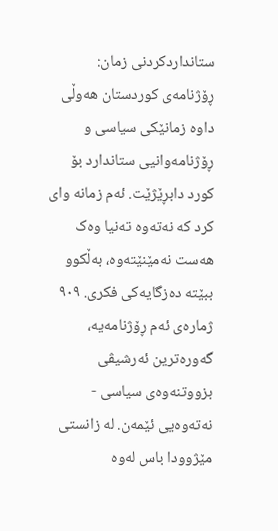ستانداردکردنی زمان: ڕۆژنامەی کوردستان هەوڵی داوە زمانێکی سیاسی و ڕۆژنامەوانیی ستاندارد بۆ کورد دابڕێژێت. ئەم زمانە وای کرد کە نەتەوە تەنیا وەک هەست نەمێنێتەوە، بەڵکوو ببێتە دەزگایەکی فکری. ٩٠٩ ژمارەی ئەم ڕۆژنامەیە، گەورەترین ئەرشیڤی بزووتنەوەی سیاسی - نەتەوەیی ئێمەن. لە زانستی مێژوودا باس لەوە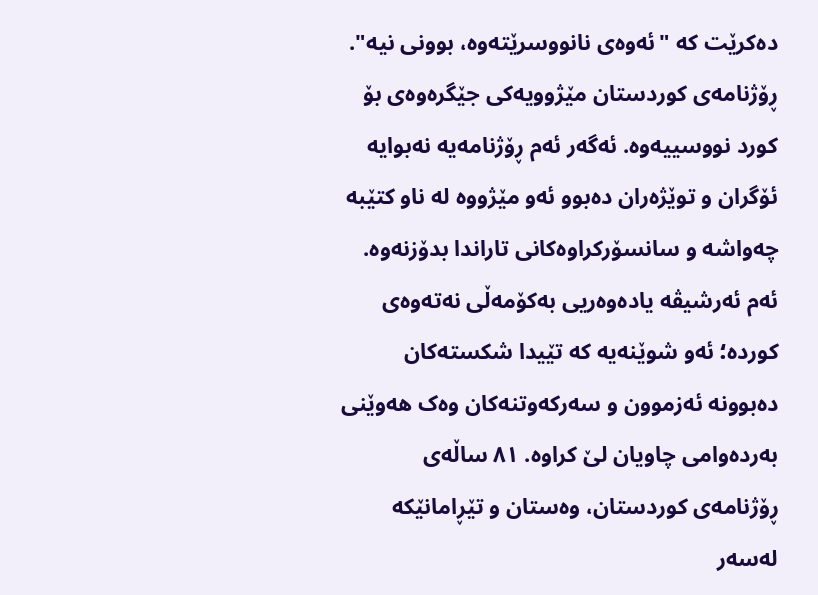دەکرێت کە "ئەوەی نانووسرێتەوە، بوونی نیە". ڕۆژنامەی کوردستان مێژوویەکی جێگرەوەی بۆ کورد نووسییەوە. ئەگەر ئەم ڕۆژنامەیە نەبوایە ئۆگران و توێژەران دەبوو ئەو مێژووە لە ناو کتێبە چەواشە و سانسۆرکراوەکانی تاراندا بدۆزنەوە. ئەم ئەرشیڤە یادەوەریی بەکۆمەڵی نەتەوەی کوردە؛ ئەو شوێنەیە کە تێیدا شکستەکان دەبوونە ئەزموون و سەرکەوتنەکان وەک هەوێنی بەردەوامی چاویان لێ کراوە. ٨١ ساڵەی ڕۆژنامەی کوردستان، وەستان و تێڕامانێکە لەسەر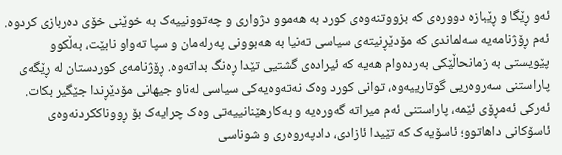ئەو ڕێگا و ڕێبازە دوورەی کە بزووتنەوەی کورد بە هەموو دژواری و چەتوونییەک بە خوێنی خۆی دەربازی کردوە. ئەم ڕۆژنامەیە سەلماندی کە مۆدێڕنیتەی سیاسی تەنیا بە هەبوونی پەرلەمان و سپا تەواو نابێت، بەڵکوو پێویستی بە زمانحاڵێکی بەردەوام هەیە کە ئیرادەی گشتیی تێدا ڕەنگ بداتەوە. ڕۆژنامەی کوردستان لە ڕێگەی پاراستنی سەروەریی گوتارییەوە، توانی کورد وەک نەتەوەیەکی سیاسی لەناو جیهانی مۆدێڕندا جێگیر بکات. ئەرکی ئەمڕۆی ئێمە، پاراستنی ئەم میراتە گەورەیە و بەکارهێنانییەتی وەک چرایەک بۆ ڕووناککردنەوەی ئاسۆکانی داهاتوو؛ ئاسۆیەک کە تێیدا ئازادی، دادپەروەری و شوناسی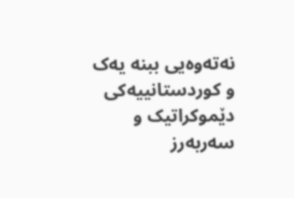نەتەوەیی ببنە یەک و کوردستانییەکی دێموکراتیک و سەربەرز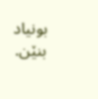بونیاد بنێن.